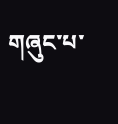གཞུང་པ་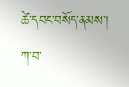ཚེ་དབང་བསོད་ནམས་།
ཀ་བ་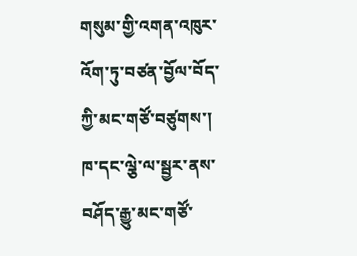གསུམ་གྱི་འགན་འཁུར་འོག་ཏུ་བཙན་བྱོལ་བོད་ཀྱི་མང་གཙོ་བཙུགས་།
ཁ་དང་ལྕེ་ལ་སྦྱར་ནས་བཤོད་རྒྱུ་མང་གཙོ་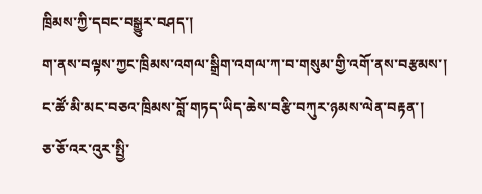ཁྲིམས་ཀྱི་དབང་བསྒྱུར་བཤད་།
ག་ནས་བལྟས་ཀྱང་ཁྲིམས་འགལ་སྒྲིག་འགལ་ཀ་བ་གསུམ་གྱི་འགོ་ནས་བརྩམས་།
ང་ཚོ་མི་མང་བཅའ་ཁྲིམས་བློ་གཏད་ཡིད་ཆེས་བརྩི་བཀུར་ཉམས་ལེན་བརྟན་།
ཅ་ཅོ་འར་འུར་སྤྱི་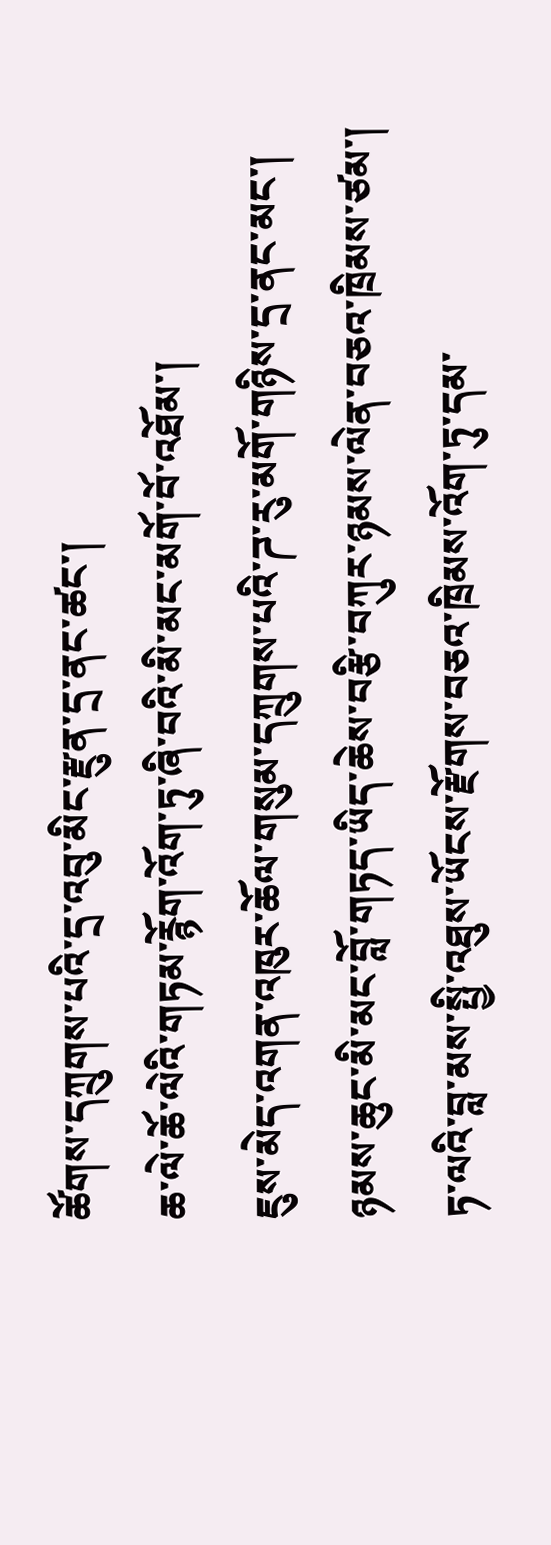ཚོགས་དཀྲུགས་པའི་དྲ་འབུ་མིང་རྫུན་དྲ་ནང་ཚང་།
ཆ་ལེ་ཆོ་ལེའི་གཏམ་རྙོག་འོག་ཏུ་ཞི་བའི་མི་མང་མགོ་བོ་འཐོམ་།
ཇུས་མེད་འགན་འཁུར་ཆོལ་གསུམ་དཀྲུགས་པའི་ཌ་རུ་མགོ་གཉིས་དྲ་ནང་མང་།
ཉམས་ཆུང་མི་མང་བློ་གཏད་ཡིད་ཆེས་བརྩི་བཀུར་ཉམས་ལེན་བཅའ་ཁྲིམས་ཙམ་།
ཏ་ལའི་བླ་མས་སྤྱི་འཐུས་ཡོངས་རྫོགས་བཅའ་ཁྲིམས་འོག་ཏུ་དམ་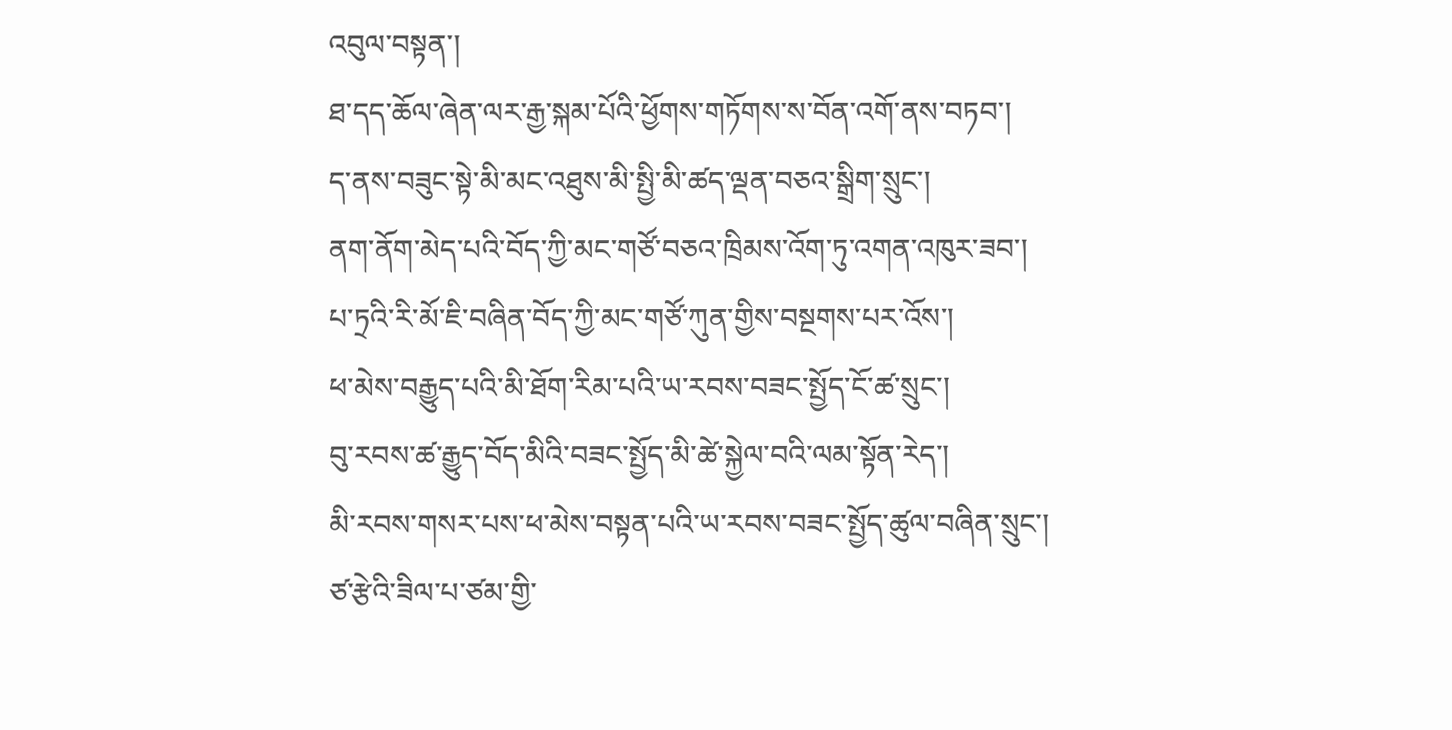འབུལ་བསྟན་།
ཐ་དད་ཆོལ་ཞེན་ལར་རྒྱ་སྐམ་པོའི་ཕྱོགས་གཏོགས་ས་བོན་འགོ་ནས་བཏབ་།
ད་ནས་བཟུང་སྟེ་མི་མང་འཐུས་མི་སྤྱི་མི་ཚད་ལྡན་བཅའ་སྒྲིག་སྲུང་།
ནག་ནོག་མེད་པའི་བོད་ཀྱི་མང་གཙོ་བཅའ་ཁྲིམས་འོག་ཏུ་འགན་འཁུར་ཟབ་།
པ་ཏྲའི་རི་མོ་ཇི་བཞིན་བོད་ཀྱི་མང་གཙོ་ཀུན་གྱིས་བསྔགས་པར་འོས་།
ཕ་མེས་བརྒྱུད་པའི་མི་ཐོག་རིམ་པའི་ཡ་རབས་བཟང་སྤྱོད་ངོ་ཚ་སྲུང་།
བུ་རབས་ཚ་རྒྱུད་བོད་མིའི་བཟང་སྤྱོད་མི་ཚེ་སྐྱེལ་བའི་ལམ་སྟོན་རེད་།
མི་རབས་གསར་པས་ཕ་མེས་བསྟན་པའི་ཡ་རབས་བཟང་སྤྱོད་ཚུལ་བཞིན་སྲུང་།
ཙ་རྩེའི་ཟིལ་པ་ཙམ་གྱི་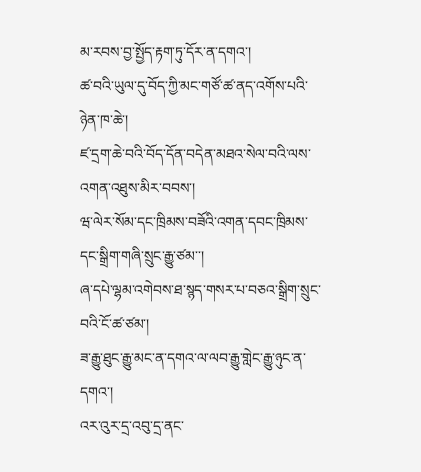མ་རབས་བྱ་སྤྱོད་རྟག་ཏུ་དོར་ན་དགའ་།
ཚ་བའི་ཡུལ་དུ་བོད་ཀྱི་མང་གཙོ་ཚ་ནད་འགོས་པའི་ཉེན་ཁ་ཆེ་།
ཛ་དྲག་ཆེ་བའི་བོད་དོན་བདེན་མཐའ་སེལ་བའི་ལས་འགན་འཐུས་མིར་བབས་།
ཝ་ལེར་སོམ་དང་ཁྲིམས་བཟོའི་འགན་དབང་ཁྲིམས་དང་སྒྲིག་གཞི་སྲུང་རྒྱུ་ཙམ་་།
ཞ་དཔེ་ལྷམ་འགེབས་ཐ་སྙད་གསར་པ་བཅའ་སྒྲིག་སྲུང་བའི་ངོ་ཚ་ཙམ་།
ཟ་རྒྱུ་ཐུང་རྒྱུ་མང་ན་དགའ་ལ་ལབ་རྒྱུ་གླེང་རྒྱུ་ཉུང་ན་དགའ་།
འར་འུར་དྲ་འབུ་དྲ་ནང་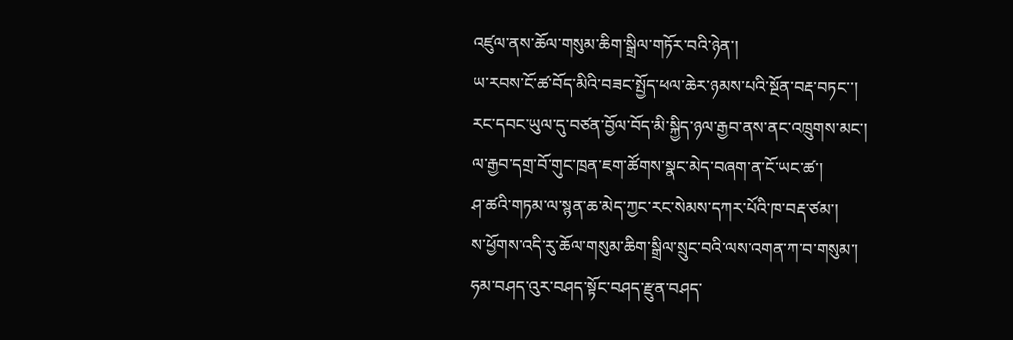འཛུལ་ནས་ཆོལ་གསུམ་ཆིག་སྒྲིལ་གཏོར་བའི་ཉེན་།
ཡ་རབས་ངོ་ཚ་བོད་མིའི་བཟང་སྤྱོད་ཕལ་ཆེར་ཉམས་པའི་སྔོན་བརྡ་བཏང་་།
རང་དབང་ཡུལ་དུ་བཙན་བྱོལ་བོད་མི་སྐྱིད་ཉལ་རྒྱབ་ནས་ནང་འཁྲུགས་མང་།
ལ་རྒྱབ་དགྲ་བོ་གུང་ཁྲན་ཇག་ཚོགས་སྣང་མེད་བཞག་ན་ངོ་ཡང་ཚ་།
ཤ་ཚའི་གཏམ་ལ་སྙན་ཆ་མེད་ཀྱང་རང་སེམས་དཀར་པོའི་ཁ་བརྡ་ཙམ་།
ས་ཕྱོགས་འདི་རུ་ཆོལ་གསུམ་ཆིག་སྒྲིལ་སྲུང་བའི་ལས་འགན་ཀ་བ་གསུམ་།
ཧམ་བཤད་འུར་བཤད་སྟོང་བཤད་རྫུན་བཤད་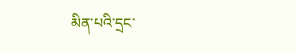མིན་པའི་དྲང་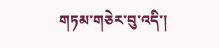གཏམ་གཅེར་བུ་འདི་།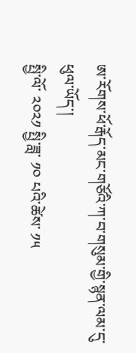ཨ་རོགས་ཕོ་རྒོད་མང་གཙོའི་ཀ་བ་གསུམ་གྱི་སྙན་ལམ་དུ་ཕུལ་ཡོད་།
སྤྱི་ལོ་ ༢༠༢༡ སྤྱི་ཟླ་ ༡༠ པའི་ཚེས་ ༡༥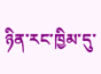ཉིན་རང་ཁྱིམ་དུ་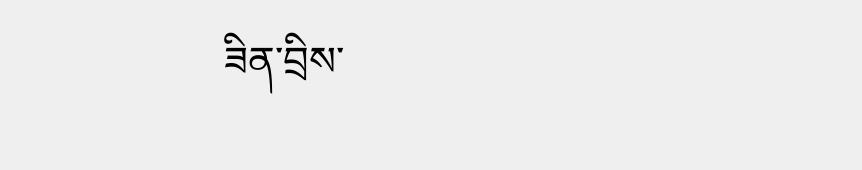ཟིན་བྲིས་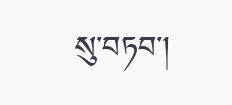སུ་བཏབ་།